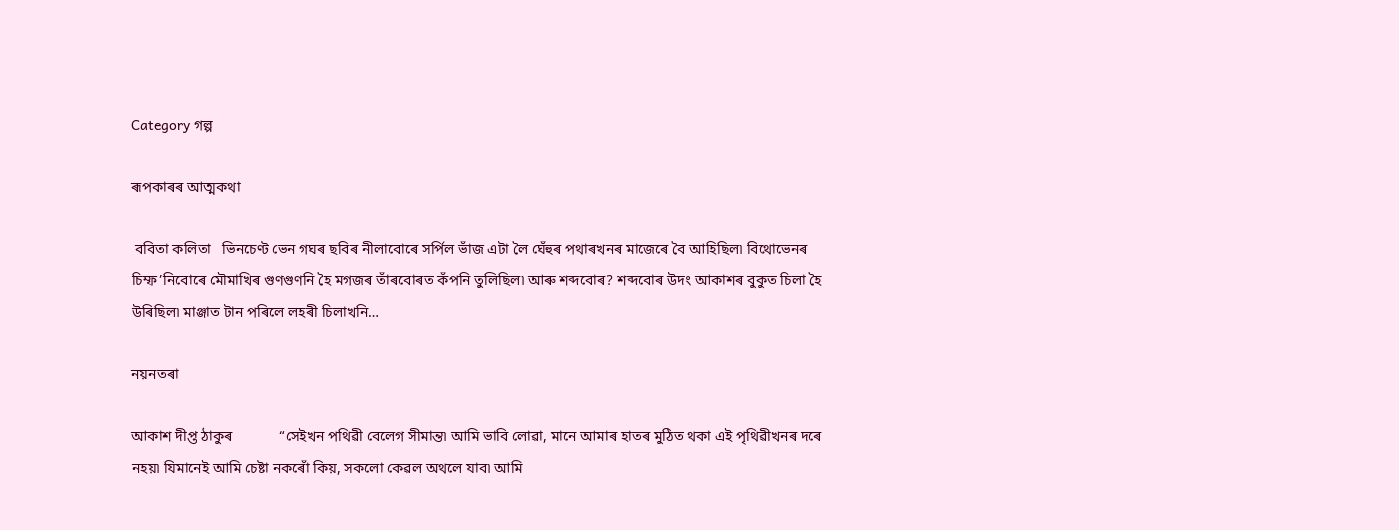Category গল্প

ৰূপকাৰৰ আত্মকথা

 ববিতা কলিতা   ভিনচেণ্ট ভেন গঘৰ ছবিৰ নীলাবোৰে সৰ্পিল ভাঁজ এটা লৈ ঘেঁহুৰ পথাৰখনৰ মাজেৰে বৈ আহিছিল৷ বিথোভেনৰ চিম্ফ’নিবোৰে মৌমাখিৰ গুণগুণনি হৈ মগজৰ তাঁৰবোৰত কঁপনি তুলিছিল৷ আৰু শব্দবোৰ? শব্দবোৰ উদং আকাশৰ বুকুত চিলা হৈ উৰিছিল৷ মাঞ্জাত টান পৰিলে লহৰী চিলাখনি…

নয়নতৰা

আকাশ দীপ্ত ঠাকুৰ             “সেইখন পথিৱী বেলেগ সীমান্ত৷ আমি ভাবি লোৱা, মানে আমাৰ হাতৰ মুঠিত থকা এই পৃথিৱীখনৰ দৰে নহয়৷ যিমানেই আমি চেষ্টা নকৰোঁ কিয়, সকলো কেৱল অথলে যাব৷ আমি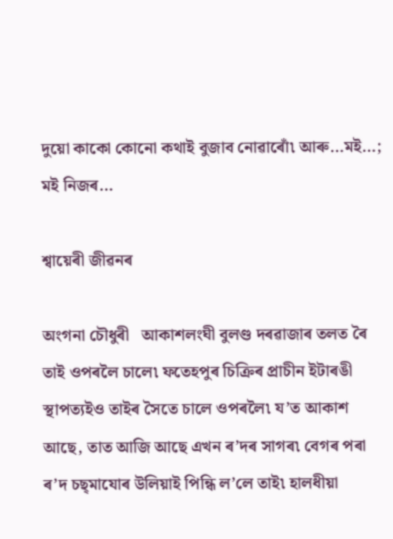দুয়ো কাকো কোনো কথাই বুজাব নোৱাৰোঁ৷ আৰু…মই…; মই নিজৰ…

শ্বায়েৰী জীৱনৰ

অংগনা চৌধুৰী   আকাশলংঘী বুলণ্ড দৰৱাজাৰ তলত ৰৈ তাই ওপৰলৈ চালে৷ ফতেহপুৰ চিক্ৰিৰ প্ৰাচীন ইটাৰঙী স্থাপত্যইও তাইৰ সৈতে চালে ওপৰলৈ৷ য’ত আকাশ আছে, তাত আজি আছে এখন ৰ’দৰ সাগৰ৷ বেগৰ পৰা ৰ’দ চছ্‌মাযোৰ উলিয়াই পিন্ধি ল’লে তাই৷ হালধীয়া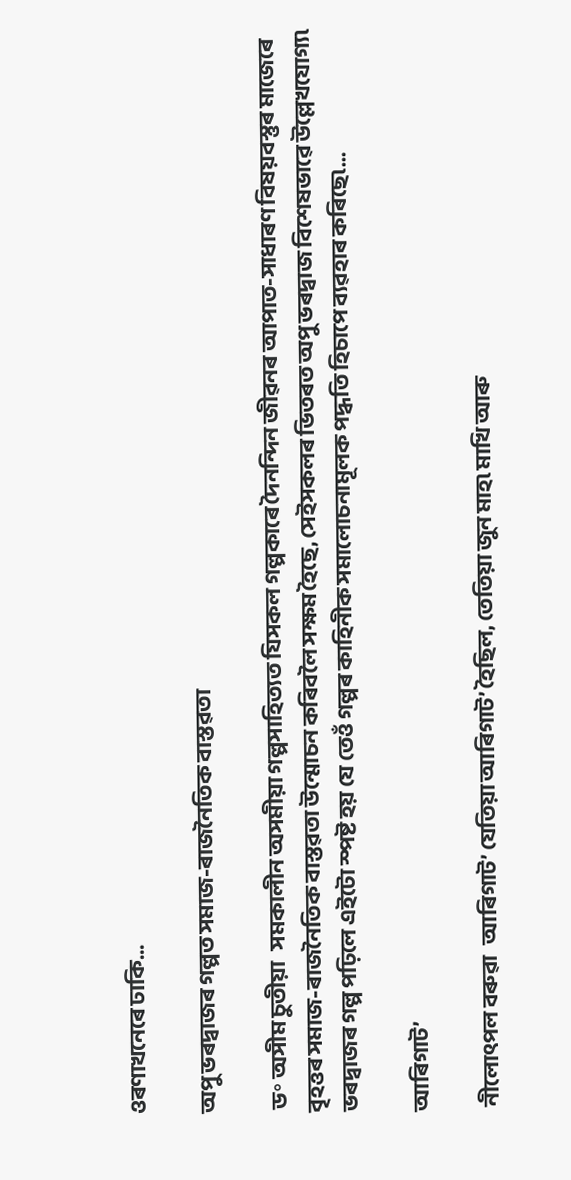ওৰণাখনেৰে ঢাকি…

অপু ভৰদ্বাজৰ গল্পত সমাজ-ৰাজনৈতিক বাস্তৱতা

 ড॰ অসীম চুতীয়া   সমকালীন অসমীয়া গল্পসাহিত্যত যিসকল গল্পকাৰে দৈনন্দিন জীৱনৰ আপাত-সাধাৰণ বিষয়বস্তুৰ মাজেৰে বৃহত্তৰ সমাজ-ৰাজনৈতিক বাস্তৱতা উন্মোচন কৰিবলৈ সক্ষম হৈছে, সেইসকলৰ ভিতৰত অপু ভৰদ্বাজ বিশেষভাৱে উল্লেখযোগ্য৷ ভৰদ্বাজৰ গল্প পঢ়িলে এইটো স্পষ্ট হয় যে তেওঁ গল্পৰ কাহিনীক সমালোচনামূলক পদ্ধতি হিচাপে ব্যৱহাৰ কৰিছে৷…

আৰিগাট’

 নীলোৎপল বৰুৱা   আৰিগাট’ যেতিয়া আৰিগাট’ হৈছিল, তেতিয়া জুন মাহ৷ মাখি আৰু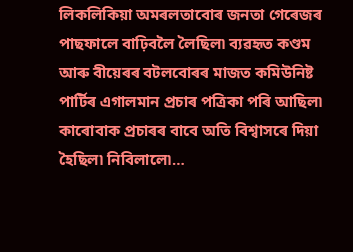লিকলিকিয়া অমৰলতাবোৰ জনতা গেৰেজৰ পাছফালে বাঢ়িবলৈ লৈছিল৷ ব্যৱহৃত কণ্ডম আৰু বীয়েৰৰ বটলবোৰৰ মাজত কমিউনিষ্ট পাৰ্টিৰ এগালমান প্ৰচাৰ‌ পত্ৰিকা পৰি আছিল৷ কাৰোবাক প্ৰচাৰৰ বাবে অতি বিশ্বাসৰে দিয়া হৈছিল৷ নিবিলালে৷…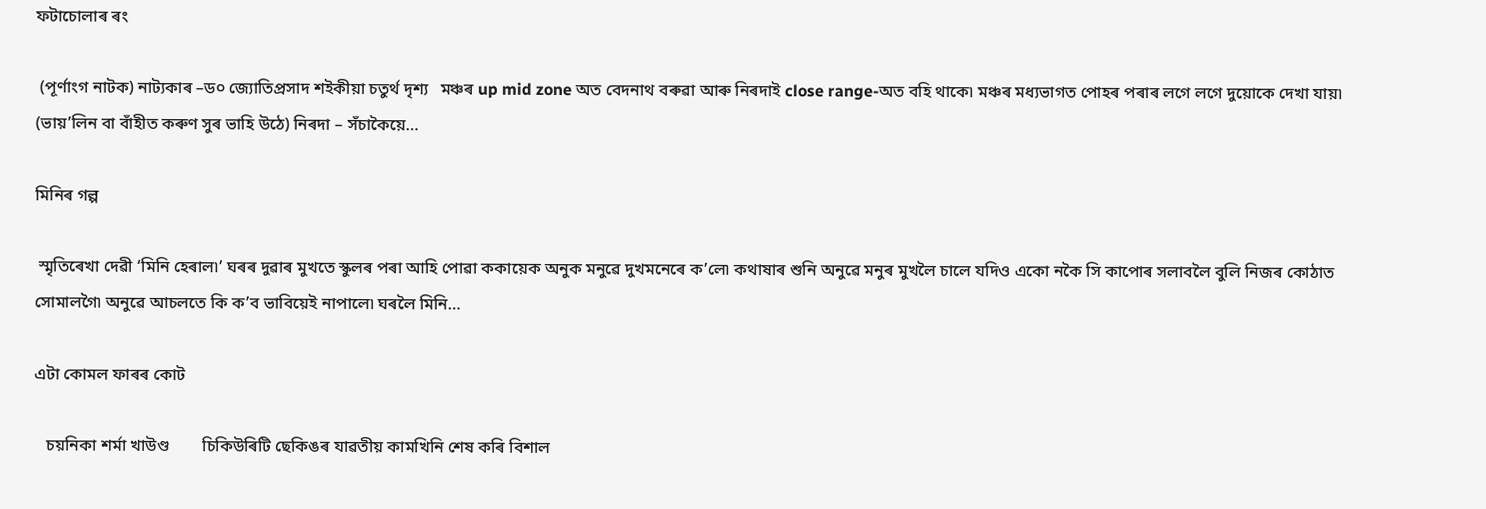ফটাচোলাৰ ৰং

 (পূৰ্ণাংগ নাটক) নাট্যকাৰ –ড০ জ্যোতিপ্ৰসাদ শইকীয়া চতুৰ্থ দৃশ্য   মঞ্চৰ up mid zone অত বেদনাথ বৰুৱা আৰু নিৰদাই close range-অত বহি থাকে৷ মঞ্চৰ মধ্যভাগত পোহৰ পৰাৰ লগে লগে দুয়োকে দেখা যায়৷ (ভায়’লিন বা বাঁহীত কৰুণ সুৰ ভাহি উঠে) নিৰদা – সঁচাকৈয়ে…

মিনিৰ গল্প

 স্মৃতিৰেখা দেৱী ‘মিনি হেৰাল৷’ ঘৰৰ দুৱাৰ মুখতে স্কুলৰ পৰা আহি পোৱা ককায়েক অনুক মনুৱে দুখমনেৰে ক’লে৷ কথাষাৰ শুনি অনুৱে মনুৰ মুখলৈ চালে যদিও একো নকৈ সি কাপোৰ সলাবলৈ বুলি নিজৰ কোঠাত সোমালগৈ৷ অনুৱে আচলতে কি ক’ব ভাবিয়েই নাপালে৷ ঘৰলৈ মিনি…

এটা কোমল ফাৰৰ কোট

   চয়নিকা শৰ্মা খাউণ্ড        চিকিউৰিটি ছেকিঙৰ যাৱতীয় কামখিনি শেষ কৰি বিশাল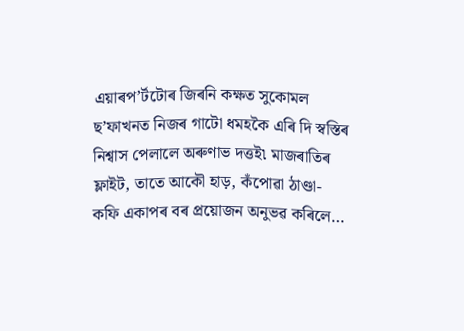এয়াৰপ’ৰ্টটোৰ জিৰনি কক্ষত সুকোমল ছ’ফাখনত নিজৰ গাটো ধমহকৈ এৰি দি স্বস্তিৰ নিশ্বাস পেলালে অৰুণাভ দত্তই৷ মাজৰাতিৰ ফ্লাইট, তাতে আকৌ হাড়, কঁপোৱা ঠাণ্ডা- কফি একাপৰ বৰ প্ৰয়োজন অনুভৱ কৰিলে…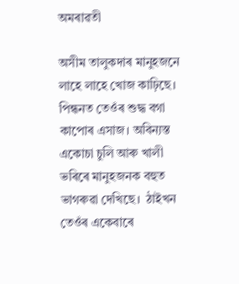অমৰাৱতী

অসীম তালুকদাৰ মানুহজনে লাহে লাহে খোজ কাঢ়িছে। পিন্ধনত তেওঁৰ শুদ্ধ বগা কাপোৰ এসাজ। অবিন্যস্ত একোচা চুলি আৰু খালী ভৰিৰে মানুহজনক বহুত ভাগৰুৱা দেখিছে।  ঠাইখন তেওঁৰ একেবাৰে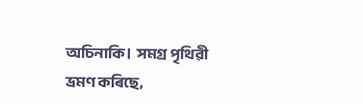অচিনাকি।  সমগ্ৰ পৃথিৱী ভ্ৰমণ কৰিছে,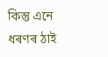কিন্তু এনে ধৰণৰ ঠাই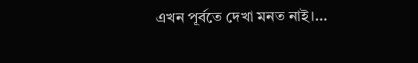এখন পূৰ্বতে দেখা মনত নাই।…